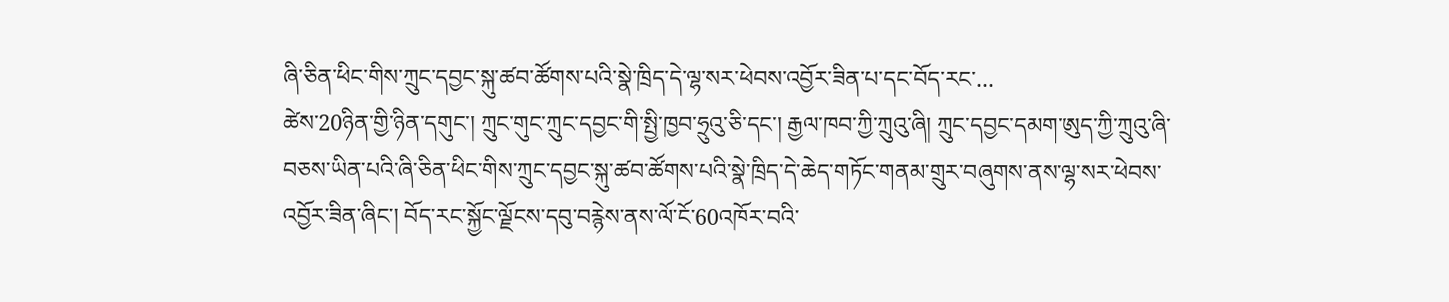ཞི་ཅིན་ཕིང་གིས་ཀྲུང་དབྱང་སྐུ་ཚབ་ཚོགས་པའི་སྣེ་ཁྲིད་དེ་ལྷ་སར་ཕེབས་འབྱོར་ཟིན་པ་དང་བོད་རང་...
ཚེས་20ཉིན་གྱི་ཉིན་དགུང་། ཀྲུང་གུང་ཀྲུང་དབྱང་གི་སྤྱི་ཁྱབ་ཧྲུའུ་ཅི་དང་། རྒྱལ་ཁབ་ཀྱི་ཀྲུའུ་ཞི། ཀྲུང་དབྱང་དམག་ཨུད་ཀྱི་ཀྲུའུ་ཞི་བཅས་ཡིན་པའི་ཞི་ཅིན་ཕིང་གིས་ཀྲུང་དབྱང་སྐུ་ཚབ་ཚོགས་པའི་སྣེ་ཁྲིད་དེ་ཆེད་གཏོང་གནམ་གྲུར་བཞུགས་ནས་ལྷ་སར་ཕེབས་འབྱོར་ཟིན་ཞིང་། བོད་རང་སྐྱོང་ལྗོངས་དབུ་བརྙེས་ནས་ལོ་ངོ་60འཁོར་བའི་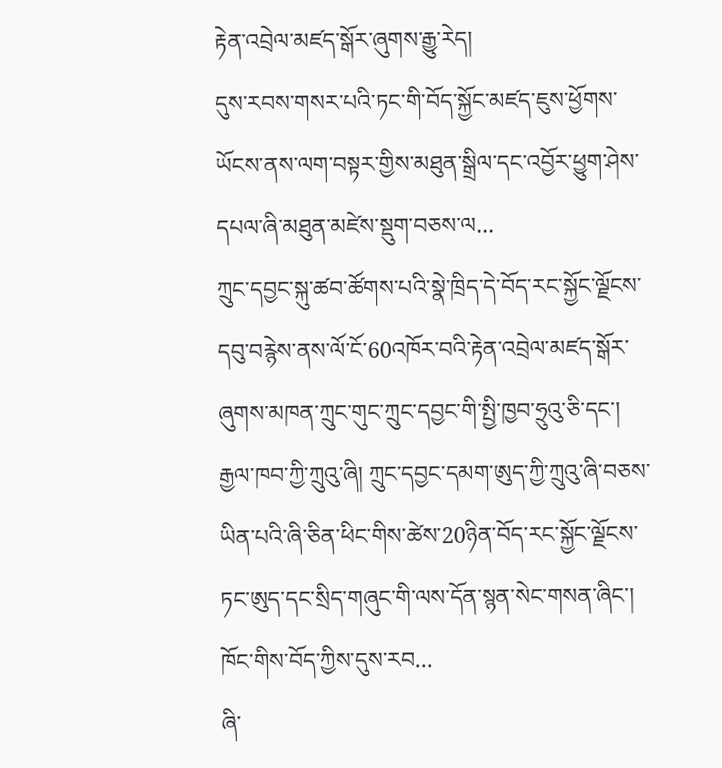རྟེན་འབྲེལ་མཛད་སྒོར་ཞུགས་རྒྱུ་རེད།
དུས་རབས་གསར་པའི་ཏང་གི་བོད་སྐྱོང་མཛད་ཇུས་ཕྱོགས་ཡོངས་ནས་ལག་བསྟར་གྱིས་མཐུན་སྒྲིལ་དང་འབྱོར་ཕྱུག་ཤེས་དཔལ་ཞི་མཐུན་མཛེས་སྡུག་བཅས་ལ...
ཀྲུང་དབྱང་སྐུ་ཚབ་ཚོགས་པའི་སྣེ་ཁྲིད་དེ་བོད་རང་སྐྱོང་ལྗོངས་དབུ་བརྙེས་ནས་ལོ་ངོ་60འཁོར་བའི་རྟེན་འབྲེལ་མཛད་སྒོར་ཞུགས་མཁན་ཀྲུང་གུང་ཀྲུང་དབྱང་གི་སྤྱི་ཁྱབ་ཧྲུའུ་ཅི་དང་། རྒྱལ་ཁབ་ཀྱི་ཀྲུའུ་ཞི། ཀྲུང་དབྱང་དམག་ཨུད་ཀྱི་ཀྲུའུ་ཞི་བཅས་ཡིན་པའི་ཞི་ཅིན་ཕིང་གིས་ཚེས་20ཉིན་བོད་རང་སྐྱོང་ལྗོངས་ཏང་ཨུད་དང་སྲིད་གཞུང་གི་ལས་དོན་སྙན་སེང་གསན་ཞིང་། ཁོང་གིས་བོད་ཀྱིས་དུས་རབ...
ཞི་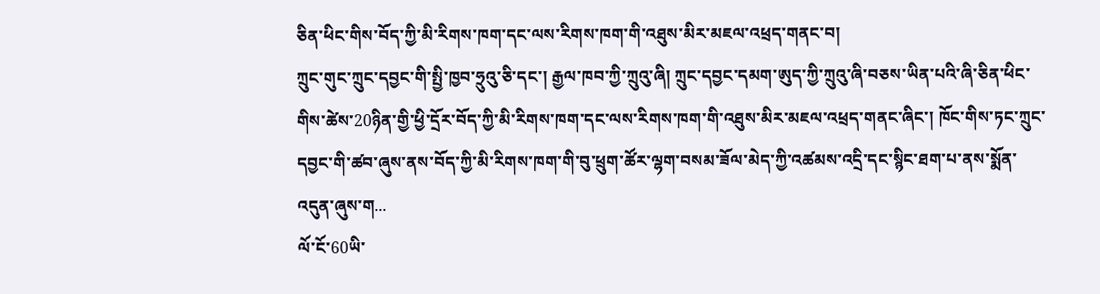ཅིན་ཕིང་གིས་བོད་ཀྱི་མི་རིགས་ཁག་དང་ལས་རིགས་ཁག་གི་འཐུས་མིར་མཇལ་འཕྲད་གནང་བ།
ཀྲུང་གུང་ཀྲུང་དབྱང་གི་སྤྱི་ཁྱབ་ཧྲུའུ་ཅི་དང་། རྒྱལ་ཁབ་ཀྱི་ཀྲུའུ་ཞི། ཀྲུང་དབྱང་དམག་ཨུད་ཀྱི་ཀྲུའུ་ཞི་བཅས་ཡིན་པའི་ཞི་ཅིན་ཕིང་གིས་ཚེས་20ཉིན་གྱི་ཕྱི་དྲོར་བོད་ཀྱི་མི་རིགས་ཁག་དང་ལས་རིགས་ཁག་གི་འཐུས་མིར་མཇལ་འཕྲད་གནང་ཞིང་། ཁོང་གིས་ཏང་ཀྲུང་དབྱང་གི་ཚབ་ཞུས་ནས་བོད་ཀྱི་མི་རིགས་ཁག་གི་བུ་ཕྲུག་ཚོར་ལྷག་བསམ་ཟོལ་མེད་ཀྱི་འཚམས་འདྲི་དང་སྙིང་ཐག་པ་ནས་སྨོན་འདུན་ཞུས་ག...
ལོ་ངོ་60ཡི་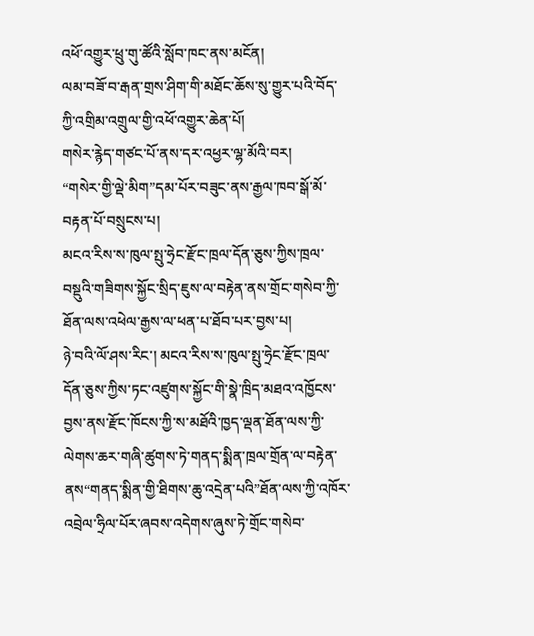འཕོ་འགྱུར་ཕྲུ་གུ་ཚོའི་སློབ་ཁང་ནས་མངོན།
ལམ་བཟོ་བ་རྒན་གྲས་ཤིག་གི་མཐོང་ཆོས་སུ་གྱུར་པའི་བོད་ཀྱི་འགྲིམ་འགྲུལ་གྱི་འཕོ་འགྱུར་ཆེན་པོ།
གསེར་རྙེད་གཙང་པོ་ནས་དར་འཕྱར་ལྷ་མོའི་བར།
“གསེར་གྱི་ལྡེ་མིག”དམ་པོར་བཟུང་ནས་རྒྱལ་ཁབ་སྒོ་མོ་བརྟན་པོ་བསྲུངས་པ།
མངའ་རིས་ས་ཁུལ་སྤུ་ཧྲེང་རྫོང་ཁྲལ་དོན་ཅུས་ཀྱིས་ཁྲལ་བསྡུའི་གཟིགས་སྐྱོང་སྲིད་ཇུས་ལ་བརྟེན་ནས་གྲོང་གསེབ་ཀྱི་ཐོན་ལས་འཕེལ་རྒྱས་ལ་ཕན་པ་ཐོབ་པར་བྱས་པ།
ཉེ་བའི་ལོ་ཤས་རིང་། མངའ་རིས་ས་ཁུལ་སྤུ་ཧྲེང་རྫོང་ཁྲལ་དོན་ཅུས་ཀྱིས་ཏང་འཛུགས་སྐྱོང་གི་སྣེ་ཁྲིད་མཐའ་འཁྱོངས་བྱས་ནས་རྫོང་ཁོངས་ཀྱི་ས་མཐོའི་ཁྱད་ལྡན་ཐོན་ལས་ཀྱི་ལེགས་ཆར་གཞི་ཚུགས་ཏེ་གནད་སྨིན་ཁྲལ་གྲོན་ལ་བརྟེན་ནས“གནད་སྨིན་གྱི་ཐིགས་ཆུ་འདྲེན་པའི”ཐོན་ལས་ཀྱི་འཁོར་འབྲེལ་ཧྲིལ་པོར་ཞབས་འདེགས་ཞུས་ཏེ་གྲོང་གསེབ་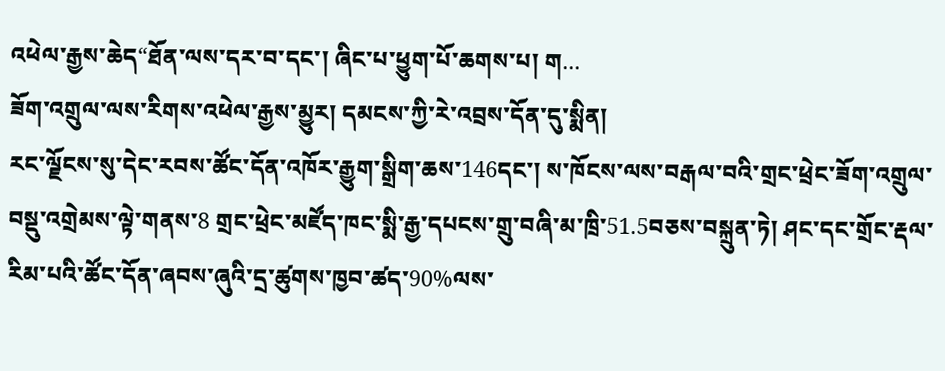འཕེལ་རྒྱས་ཆེད“ཐོན་ལས་དར་བ་དང་། ཞིང་པ་ཕྱུག་པོ་ཆགས་པ། ག...
ཟོག་འགྲུལ་ལས་རིགས་འཕེལ་རྒྱས་མྱུར། དམངས་ཀྱི་རེ་འབྲས་དོན་དུ་སྨིན།
རང་ལྗོངས་སུ་དེང་རབས་ཚོང་དོན་འཁོར་རྒྱུག་སྒྲིག་ཆས་146དང་། ས་ཁོངས་ལས་བརྒལ་བའི་གྲང་ཕྲེང་ཟོག་འགྲུལ་བསྡུ་འགྲེམས་ལྟེ་གནས་8 གྲང་ཕྲེང་མཛོད་ཁང་སྨི་རྒྱ་དཔངས་གྲུ་བཞི་མ་ཁྲི་51.5བཅས་བསྐྲུན་ཏེ། ཤང་དང་གྲོང་རྡལ་རིམ་པའི་ཚོང་དོན་ཞབས་ཞུའི་དྲ་ཚུགས་ཁྱབ་ཚད་90%ལས་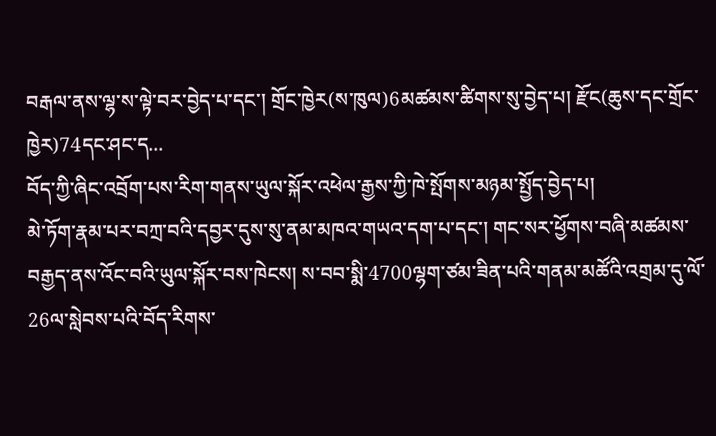བརྒལ་ནས་ལྷ་ས་ལྟེ་བར་བྱེད་པ་དང་། གྲོང་ཁྱེར(ས་ཁུལ)6མཚམས་ཚིགས་སུ་བྱེད་པ། རྫོང(ཆུས་དང་གྲོང་ཁྱེར)74དང་ཤང་ད...
བོད་ཀྱི་ཞིང་འབྲོག་པས་རིག་གནས་ཡུལ་སྐོར་འཕེལ་རྒྱས་ཀྱི་ཁེ་སྤོགས་མཉམ་སྤྱོད་བྱེད་པ།
མེ་ཏོག་རྣམ་པར་བཀྲ་བའི་དབྱར་དུས་སུ་ནམ་མཁའ་གཡའ་དག་པ་དང་། གང་སར་ཕྱོགས་བཞི་མཚམས་བརྒྱད་ནས་འོང་བའི་ཡུལ་སྐོར་བས་ཁེངས། ས་བབ་སྨི་4700ལྷག་ཙམ་ཟིན་པའི་གནམ་མཚོའི་འགྲམ་དུ་ལོ་26ལ་སླེབས་པའི་བོད་རིགས་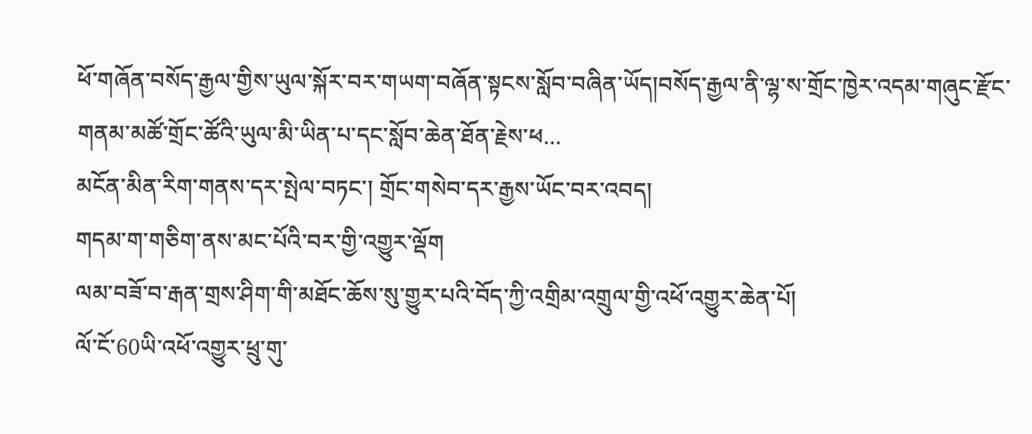ཕོ་གཞོན་བསོད་རྒྱལ་གྱིས་ཡུལ་སྐོར་བར་གཡག་བཞོན་སྟངས་སློབ་བཞིན་ཡོད།བསོད་རྒྱལ་ནི་ལྷ་ས་གྲོང་ཁྱེར་འདམ་གཞུང་རྫོང་གནམ་མཚོ་གྲོང་ཚོའི་ཡུལ་མི་ཡིན་པ་དང་སློབ་ཆེན་ཐོན་རྗེས་ཕ...
མངོན་མིན་རིག་གནས་དར་སྤེལ་བཏང་། གྲོང་གསེབ་དར་རྒྱས་ཡོང་བར་འབད།
གདམ་ག་གཅིག་ནས་མང་པོའི་བར་གྱི་འགྱུར་ལྡོག
ལམ་བཟོ་བ་རྒན་གྲས་ཤིག་གི་མཐོང་ཆོས་སུ་གྱུར་པའི་བོད་ཀྱི་འགྲིམ་འགྲུལ་གྱི་འཕོ་འགྱུར་ཆེན་པོ།
ལོ་ངོ་60ཡི་འཕོ་འགྱུར་ཕྲུ་གུ་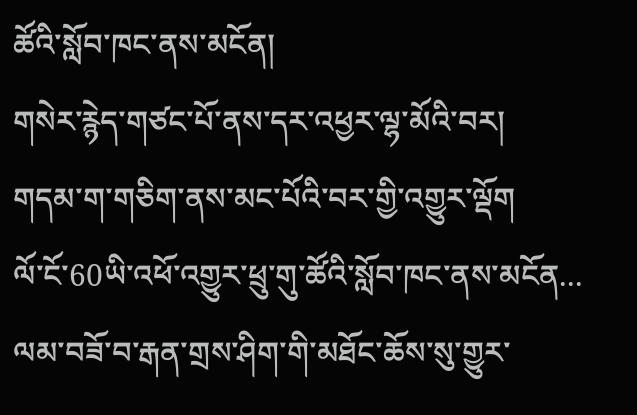ཚོའི་སློབ་ཁང་ནས་མངོན།
གསེར་རྙེད་གཙང་པོ་ནས་དར་འཕྱར་ལྷ་མོའི་བར།
གདམ་ག་གཅིག་ནས་མང་པོའི་བར་གྱི་འགྱུར་ལྡོག
ལོ་ངོ་60ཡི་འཕོ་འགྱུར་ཕྲུ་གུ་ཚོའི་སློབ་ཁང་ནས་མངོན...
ལམ་བཟོ་བ་རྒན་གྲས་ཤིག་གི་མཐོང་ཆོས་སུ་གྱུར་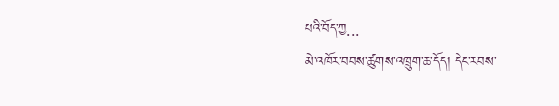པའི་བོད་ཀྱ...
མེ་འཁོར་བབས་ཚུགས་འཁྲུག་ཆ་དོད། དེང་རབས་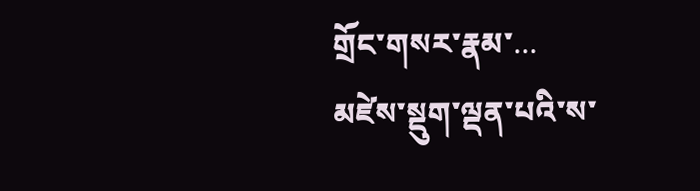གྲོང་གསར་རྣམ་...
མཛེས་སྡུག་ལྡན་པའི་ས་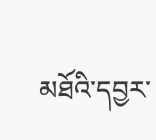མཐོའི་དབྱར་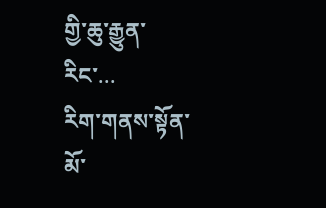གྱི་ཆུ་རྒྱུན་རིང་...
རིག་གནས་སྟོན་མོ་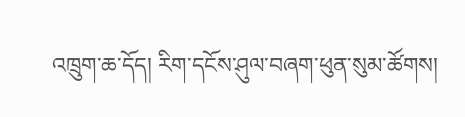འཁྲུག་ཆ་དོད། རིག་དངོས་ཤུལ་བཞག་ཕུན་སུམ་ཚོགས།